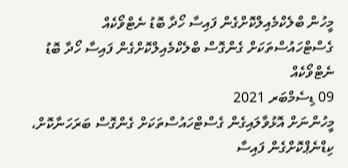މީހުން ބްލެކްމެއިލްކޮށްގެން ފައިސާ ހޯދާ ބޮޑު ނެޓްވޯކެއް
ގެސްޓްހައުސްތަކަށް ގެންގޮސް ބްލެކްމެއިލްކޮށްގެން ފައިސާ ހޯދާ ބޮޑު ނެޓްވޯކެއް
09 ޑިސެމްބަރ 2021
މީހުންނަށް އޮޅުވާލައިގެން ގެސްޓްހައުސްތަކަށް ގެންގޮސް ބަރަހަނާކޮށް، ކިޑްނެޕްކޮށްގެން ފައިސާ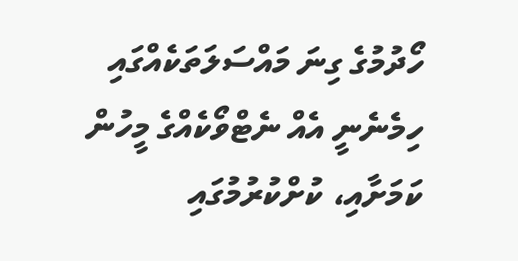ހޯދުމުގެ ގިނަ މައްސަލަތަކެއްގައި ހިމެނެނީ އެއް ނެޓްވޯކެއްގެ މީހުން ކަމަށާއި، ކުށްކުރުމުގައި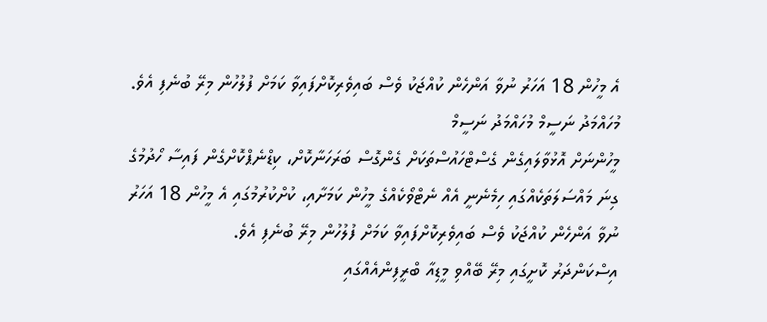އެ މީހުން 18 އަހަރު ނުވާ އަންހެން ކުއްޖަކު ވެސް ބައިވެރިކޮށްފައިވާ ކަމަށް ފުލުހުން މިރޭ ބުނެފި އެވެ.
މުހައްމަދު ނަސީމް މުހައްމަދު ނަސީމް
މީހުންނަށް އޮޅުވާލައިގެން ގެސްޓްހައުސްތަކަށް ގެންގޮސް ބަރަހަނާކޮށް، ކިޑްނެޕްކޮށްގެން ފައިސާ ހޯދުމުގެ ގިނަ މައްސަލަތަކެއްގައި ހިމެނެނީ އެއް ނެޓްވޯކެއްގެ މީހުން ކަމަށާއި، ކުށްކުރުމުގައި އެ މީހުން 18 އަހަރު ނުވާ އަންހެން ކުއްޖަކު ވެސް ބައިވެރިކޮށްފައިވާ ކަމަށް ފުލުހުން މިރޭ ބުނެފި އެވެ.
އިސްކަންދަރު ކޮށީގައި މިރޭ ބޭއްވި މީޑިއާ ބްރީފިންއެއްގައި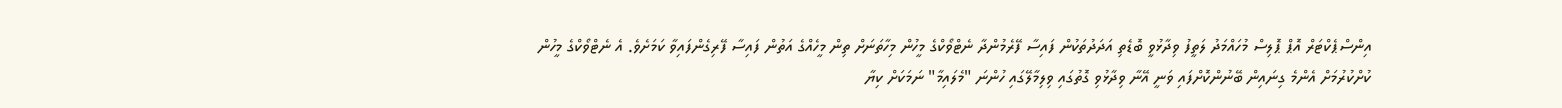އިންސްޕެކްޓަރް އޮޕް ޕޮލިސް މުހައްމަދު ލަތީފު ވިދާޅުވީ ބޮޑެތި އަދަދުތަކުން ފައިސާ ފޭރެމުންދާ ނެޓްވޯކްގެ މީހުން މިހާތަނަށް ތިން މީހެއްގެ އަތުން ފައިސާ ފޭރިގެންފައިވާ ކަމަށެވެ. އެ ނެޓްވޯކްގެ މީހުން ކުށްކުރުމަށް އެންމެ ގިނައިން ބޭނުންކޮށްފައި ވަނީ އޭނާ ވިދާޅުވި ގޮތުގައި ވިލިމާލޭގައި ހުންނަ "މެލައިމާ" ނަމަކަށް ކިޔާ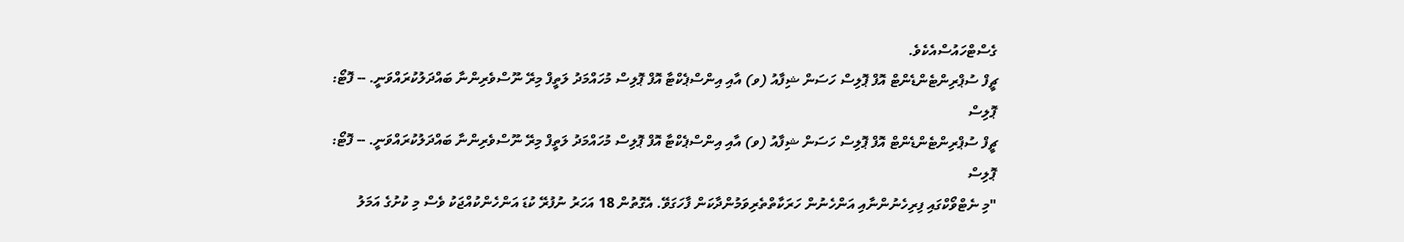ގެސްޓްހައުސްއެކެވެ.
ޗީފް ސުޕްރިންޓެންޑެންޓް އޮފް ޕޮލިސް ހަސަން ޝިފާއު (ވ) އާއި އިންސްޕެކްޓާ އޮފް ޕޮލިސް މުހައްމަދު ލަތީފް މިރޭ ނޫސްވެރިންނާ ބައްދަލުކުރައްވަނީ. -- ފޮޓޯ: ޕޮލިސް
ޗީފް ސުޕްރިންޓެންޑެންޓް އޮފް ޕޮލިސް ހަސަން ޝިފާއު (ވ) އާއި އިންސްޕެކްޓާ އޮފް ޕޮލިސް މުހައްމަދު ލަތީފް މިރޭ ނޫސްވެރިންނާ ބައްދަލުކުރައްވަނީ. -- ފޮޓޯ: ޕޮލިސް
"މި ނެޓްވޯކްގައި ފިރިހެނުންނާއި އަންހެނުން ހަރަކާތްތެރިވަމުންދާކަން ފާހަގަވޭ. އެގޮތުން 18 އަހަރު ނުފުރޭ ކުޑަ އަންހެންކުއްޖަކު ވެސް މި ކުށުގެ އަމަލު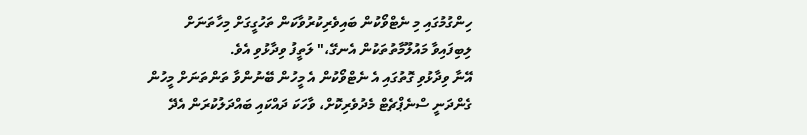ހިންގުމުގައި މި ނެޓްވޯކުން ބައިވެރިކުރުވާކަން ތަހުގީގަށް މިހާތަނަށް ލިބިފައިވާ މައުލޫމާތުތަކުން އެނގޭ،" ލަތީފު ވިދާޅުވި އެވެ.
އޭނާ ވިދާޅުވި ގޮތުގައި އެ ނެޓްވޯކުން އެ މީހުން ބޭނުންވާ ތަންތަނަށް މީހުން ގެންދަނީ ސްނެޕްޗެޓް މެދުވެރިކޮށް، ވާހަކަ ދައްކައި ބައްދަލުކުރަން އެދޭ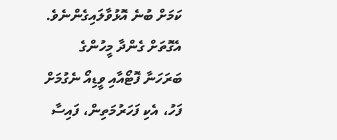ކަމަށް ބުނެ އޮޅުވާލައިގެންނެވެ. އެގޮތަށް ގެންދާ މީހުންގެ ބަރަހަނާ ފޮޓޯއާއި ވީޑިއޯ ނެގުމަށް ފަހު، އެކި ފަހަރުމަތިން، ފައިސާ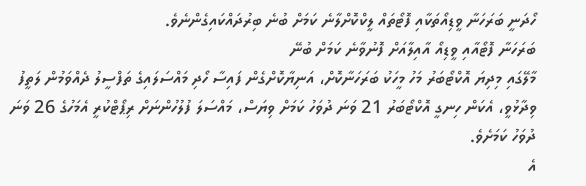ހޯދަނީ ބަރަހަނާ ވީޑިއޯތަކާއި ފޮޓޯތައް ލީކްކޮށްލާނެ ކަމަށް ބުނެ ބިރުދައްކައިގެންނެވެ.
ބަރަހަނާ ފޮޓޯއާއި ވީޑިއޯ އާއިލާއަށް ފޮނުވާނެ ކަމަށް ބުނޭ
މާލޭގައި މިދިޔަ އޮކްޓޯބަރު މަހު މީހަކު ބަރަހަނާކޮށް، އަނިޔާކޮށްގެން ފައިސާ ހޯދި މައްސަލައިގެ ތަފްސީލު ދެއްވަމުން ލަތީފު ވިދާޅުވީ، އެކަން ހިނގީ އޮކްޓޯބަރު 21 ވަނަ ދުވަހު ކަމަށް ވިޔަސް، މައްސަލަ ފުލުހުންނަށް ރިޕޯޓްކުރީ އެމަހުގެ 26 ވަނަ ދުވަހު ކަމަށެވެ.
އެ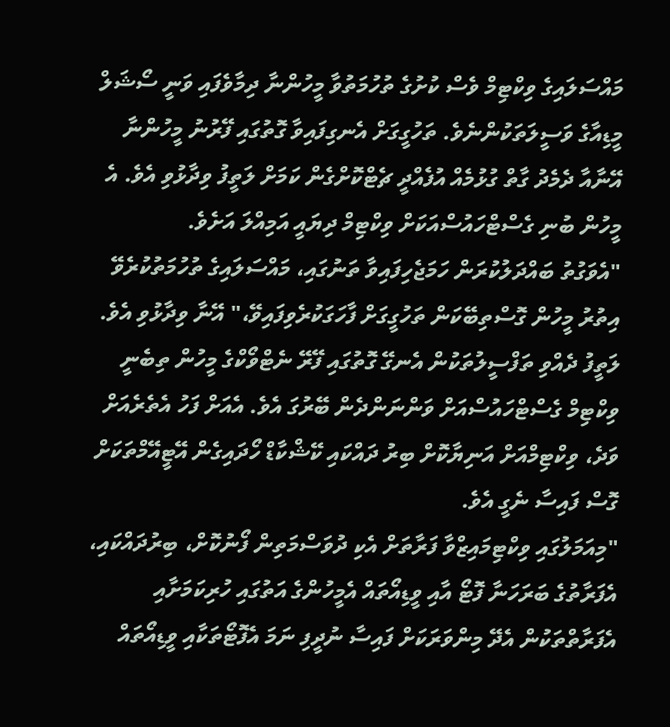މައްސަލައިގެ ވިކްޓިމް ވެސް ކުށުގެ ތުހުމަތުވާ މީހުންނާ ދިމާވެފައި ވަނީ ސޯޝަލް މީޑިއާގެ ވަސީލަތަކުންނެވެ. ތަހުގީގަށް އެނގިފައިވާ ގޮތުގައި ފޭރުނު މީހުންނާ އޭނާއާ ދެމެދު ގާތް ގުޅުމެއް އުފެއްދީ ޗެޓްކޮށްގެން ކަމަށް ލަތީފު ވިދާޅުވި އެވެ. އެ މީހުން ބުނި ގެސްޓްހައުސްއަކަށް ވިކްޓިމް ދިޔައީ އަމިއްލަ އަށެވެ.
"އެވަގުތު ބައްދަލުކުރަން ހަމަޖެހިފައިވާ ތަނުގައި، މައްސަލައިގެ ތުހުމަތުކުރެވޭ އިތުރު މީހުން ގޮސްތިބޭކަން ތަހުގީގަށް ފާހަގަކުރެވިފައިވޭ،" އޭނާ ވިދާޅުވި އެވެ.
ލަތީފު ދެއްވި ތަފްސީލުތަކުން އެނގޭ ގޮތުގައި ފޭރޭ ނެޓްވޯކްގެ މީހުން ތިބެނީ ވިކްޓިމް ގެސްޓްހައުސްއަށް ވަންނަންދެން ބޭރުގަ އެވެ. އެއަށް ފަހު އެތެރެއަށް ވަދެ، ވިކްޓިމްއަށް އަނިޔާކޮށް ބިރު ދައްކައި ކޭޝްކާޑް ހޯދައިގެން އޭޓީއޭމްތަކަށް ގޮސް ފައިސާ ނެގީ އެވެ.
"މިއަމަލުގައި ވިކްޓިމައިޒްވާ ފަރާތަށް އެކި ދުވަސްމަތިން ފޯނުކޮށް، ބިރުދައްކައި، އެފަރާތުގެ ބަރަހަނާ ފޮޓޯ އާއި ވީޑިއޯތައް އެމީހުންގެ އަތުގައި ހުރިކަމަށާއި އެފަރާތްތަކުން އެދޭ މިންވަރަކަށް ފައިސާ ނުދީފި ނަމަ އެފޮޓޯތަކާއި ވީޑިއޯތައް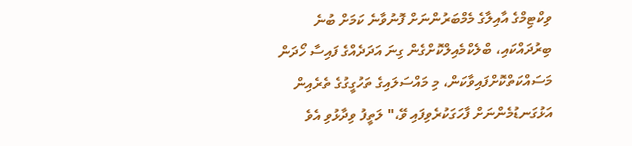ވިކްޓިމްގެ އާއިލާގެ މެމްބަރުންނަށް ފޮނުވާނެ ކަމަށް ބުނެ ބިރުދައްކައި، ބްލެކްމެއިލްކޮށްގެން ގިނަ އަދަދެއްގެ ފައިސާ ހޯދަން މަސައްކަތްކޮށްފައިވާކަން، މި މައްސަލައިގެ ތަހުގީގުގެ ތެރެއިން އަޅުގަނޑުމެންނަށް ފާހަގަކުރެވިފައި ވޭ،" ލަތީފު ވިދާޅުވި އެވެ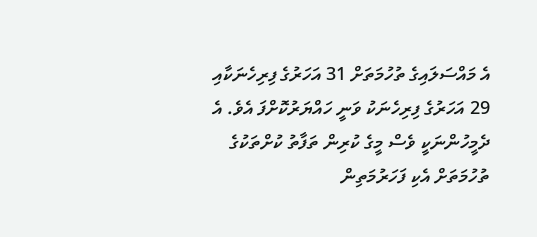އެ މައްސަލައިގެ ތުހުމަތަށް 31 އަހަރުގެ ފިރިހެނަކާއި 29 އަހަރުގެ ފިރިހެނަކު ވަނީ ހައްޔަރުކޮށްފަ އެވެ. އެ ދެމީހުންނަކީ ވެސް މީގެ ކުރިން ތަފާތު ކުށްތަކުގެ ތުހުމަތަށް އެކި ފަހަރުމަތިން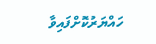ހައްޔަރުކޮށްފައިވާ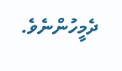ދެމީހުންނެވެ.